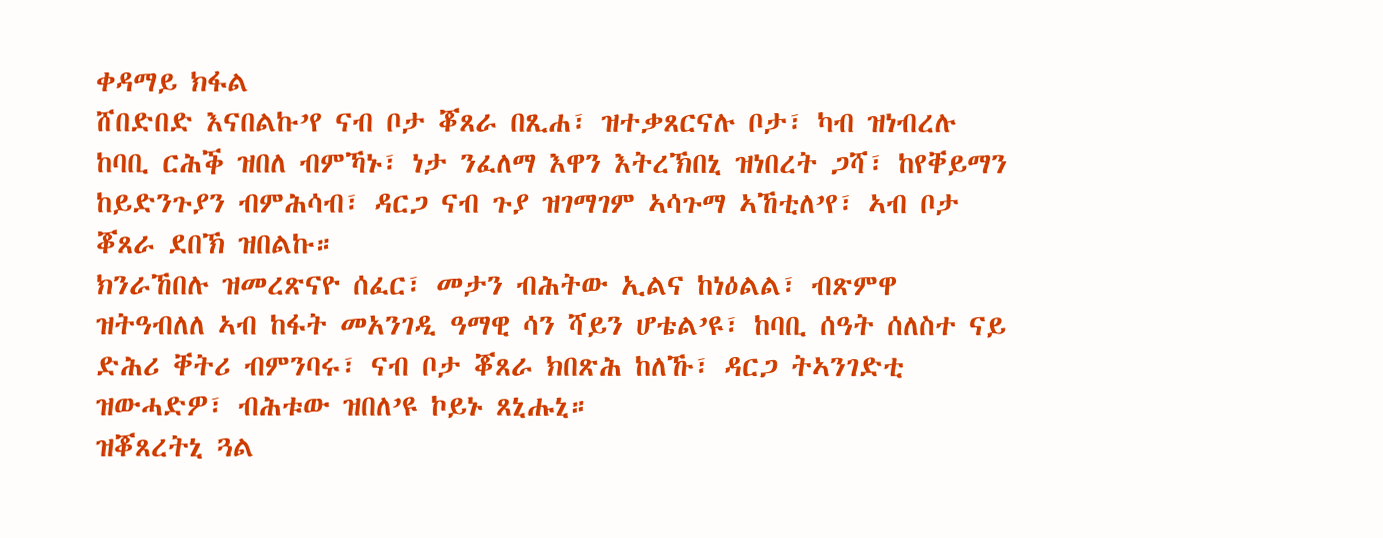ቀዳማይ ክፋል
ሸበድበድ እናበልኩ’የ ናብ ቦታ ቖጸራ በጺሐ፣ ዝተቃጸርናሉ ቦታ፣ ካብ ዝነብረሉ ከባቢ ርሕቕ ዝበለ ብምኻኑ፣ ነታ ንፈለማ እዋን እትረኽበኒ ዝነበረት ጋሻ፣ ከየቐይማን ከይድንጉያን ብምሕሳብ፣ ዳርጋ ናብ ጉያ ዝገማገም ኣሳጉማ ኣኸቲለ’የ፣ ኣብ ቦታ ቖጸራ ደበኽ ዝበልኩ።
ክንራኸበሉ ዝመረጽናዮ ሰፈር፣ መታን ብሕትው ኢልና ከነዕልል፣ ብጽምዋ ዝትዓብለለ ኣብ ከፋት መአንገዲ ዓማዊ ሳን ሻይን ሆቴል’ዩ፣ ከባቢ ሰዓት ሰለስተ ናይ ድሕሪ ቐትሪ ብምንባሩ፣ ናብ ቦታ ቖጸራ ክበጽሕ ከለኹ፣ ዳርጋ ትኣንገድቲ ዝውሓድዎ፣ ብሕቱው ዝበለ’ዩ ኮይኑ ጸኒሑኒ።
ዝቖጸረትኒ ጓል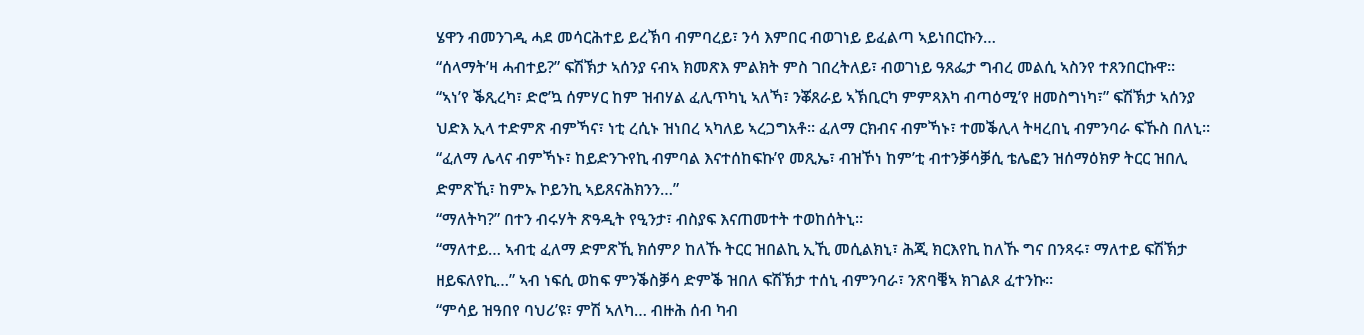ሄዋን ብመንገዲ ሓደ መሳርሕተይ ይረኽባ ብምባረይ፣ ንሳ እምበር ብወገነይ ይፈልጣ ኣይነበርኩን…
“ሰላማት’ዛ ሓብተይ?” ፍሽኽታ ኣሰንያ ናብኣ ክመጽእ ምልክት ምስ ገበረትለይ፣ ብወገነይ ዓጸፌታ ግብረ መልሲ ኣስንየ ተጸንበርኩዋ።
“ኣነ’የ ቕጺረካ፣ ድሮ’ኳ ሰምሃር ከም ዝብሃል ፈሊጥካኒ ኣለኻ፣ ንቖጸራይ ኣኽቢርካ ምምጻእካ ብጣዕሚ’የ ዘመስግነካ፣” ፍሽኽታ ኣሰንያ ህድእ ኢላ ተድምጽ ብምኻና፣ ነቲ ረሲኑ ዝነበረ ኣካለይ ኣረጋግአቶ። ፈለማ ርክብና ብምኻኑ፣ ተመቕሊላ ትዛረበኒ ብምንባራ ፍኹስ በለኒ።
“ፈለማ ሌላና ብምኻኑ፣ ከይድንጉየኪ ብምባል እናተሰከፍኩ’የ መጺኤ፣ ብዝኾነ ከም’ቲ ብተንቓሳቓሲ ቴሌፎን ዝሰማዕክዎ ትርር ዝበሊ ድምጽኺ፣ ከምኡ ኮይንኪ ኣይጸናሕክንን…”
“ማለትካ?” በተን ብሩሃት ጽዓዲት የዒንታ፣ ብስያፍ እናጠመተት ተወከሰትኒ።
“ማለተይ… ኣብቲ ፈለማ ድምጽኺ ክሰምዖ ከለኹ ትርር ዝበልኪ ኢኺ መሲልክኒ፣ ሕጂ ክርእየኪ ከለኹ ግና በንጻሩ፣ ማለተይ ፍሽኽታ ዘይፍለየኪ…” ኣብ ነፍሲ ወከፍ ምንቕስቓሳ ድምቕ ዝበለ ፍሽኽታ ተሰኒ ብምንባራ፣ ንጽባቔኣ ክገልጾ ፈተንኩ።
“ምሳይ ዝዓበየ ባህሪ’ዩ፣ ምሽ ኣለካ… ብዙሕ ሰብ ካብ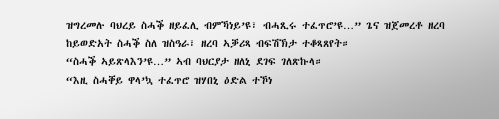ዝግረመሉ ባህረይ ስሓቕ ዘይፈሊ ብምኻነይ’ዩ፣ ብሓጺሩ ተፈጥሮ’ዩ…” ጌና ዝጀመረቶ ዘረባ ከይወድአት ስሓቕ ስለ ዝስዓራ፣ ዘረባ ኣቓሪጻ ብፍሽኽታ ተቆጻጸየት።
“ስሓቕ ኣይጽላእን’ዩ…” ኣብ ባህርያታ ዘለኒ ደገፍ ገለጽኩላ።
“እዚ ስሓቐይ ዋላ’ኳ ተፈጥሮ ዝሃበኒ ዕድል ተኾነ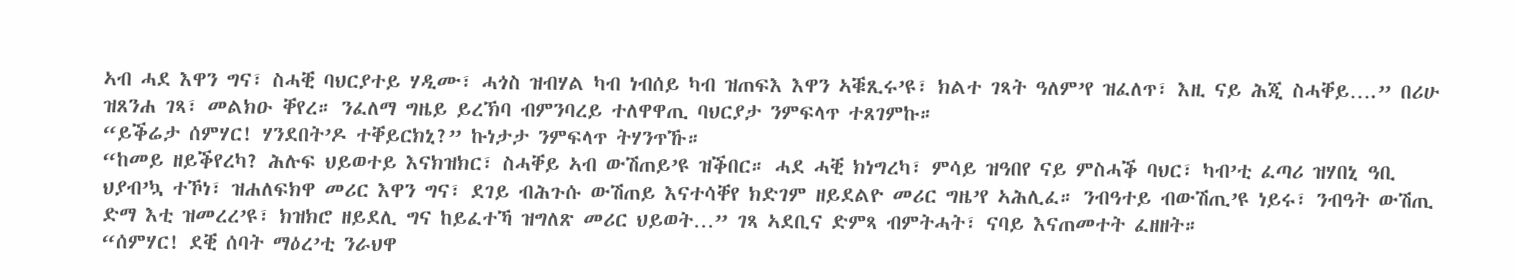ኣብ ሓደ እዋን ግና፣ ስሓቒ ባህርያተይ ሃዲሙ፣ ሓጎስ ዝብሃል ካብ ነብሰይ ካብ ዝጠፍእ እዋን ኣቑጺሩ’ዩ፣ ክልተ ገጻት ዓለም’የ ዝፈለጥ፣ እዚ ናይ ሕጂ ስሓቐይ….” በሪሁ ዝጸንሐ ገጻ፣ መልክዑ ቐየረ። ንፈለማ ግዜይ ይረኽባ ብምንባረይ ተለዋዋጢ ባህርያታ ንምፍላጥ ተጸገምኩ።
“ይቕሬታ ሰምሃር! ሃንደበት’ዶ ተቐይርክኒ?” ኩነታታ ንምፍላጥ ትሃንጥኹ።
“ከመይ ዘይቕየረካ? ሕሉፍ ህይወተይ እናክዝክር፣ ስሓቐይ ኣብ ውሽጠይ’ዩ ዝቕበር። ሓደ ሓቒ ክነግረካ፣ ምሳይ ዝዓበየ ናይ ምስሓቕ ባህር፣ ካብ’ቲ ፈጣሪ ዝሃበኒ ዓቢ ህያብ’ኳ ተኾነ፣ ዝሐለፍክዋ መሪር እዋን ግና፣ ደገይ ብሕጉሱ ውሽጠይ እናተሳቐየ ክድገም ዘይደልዮ መሪር ግዜ’የ ኣሕሊፈ። ንብዓተይ ብውሽጢ’ዩ ነይሩ፣ ንብዓት ውሽጢ ድማ እቲ ዝመረረ’ዩ፣ ክዝክሮ ዘይደሊ ግና ከይፈተኻ ዝግለጽ መሪር ህይወት…” ገጻ ኣደቢና ድምጻ ብምትሓት፣ ናባይ እናጠመተት ፈዘዘት።
“ሰምሃር! ደቒ ሰባት ማዕረ’ቲ ንራህዋ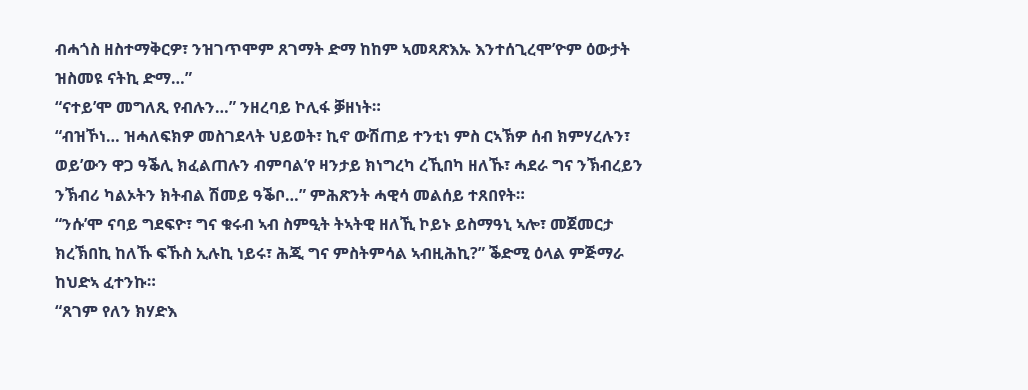ብሓጎስ ዘስተማቅርዎ፣ ንዝገጥሞም ጸገማት ድማ ከከም ኣመጻጽእኡ እንተሰጊረሞ’ዮም ዕውታት ዝስመዩ ናትኪ ድማ…”
“ናተይ’ሞ መግለጺ የብሉን…” ንዘረባይ ኮሊፋ ቓዘነት።
“ብዝኾነ… ዝሓለፍክዎ መስገደላት ህይወት፣ ኪኖ ውሽጠይ ተንቲነ ምስ ርኣኽዎ ሰብ ክምሃረሉን፣ ወይ’ውን ዋጋ ዓቕሊ ክፈልጠሉን ብምባል’የ ዛንታይ ክነግረካ ረኺበካ ዘለኹ፣ ሓደራ ግና ንኽብረይን ንኽብሪ ካልኦትን ክትብል ሽመይ ዓቕቦ…” ምሕጽንት ሓዊሳ መልሰይ ተጸበየት።
“ንሱ’ሞ ናባይ ግደፍዮ፣ ግና ቁሩብ ኣብ ስምዒት ትኣትዊ ዘለኺ ኮይኑ ይስማዓኒ ኣሎ፣ መጀመርታ ክረኽበኪ ከለኹ ፍኹስ ኢሉኪ ነይሩ፣ ሕጂ ግና ምስትምሳል ኣብዚሕኪ?” ቕድሚ ዕላል ምጅማራ ከህድኣ ፈተንኩ።
“ጸገም የለን ክሃድእ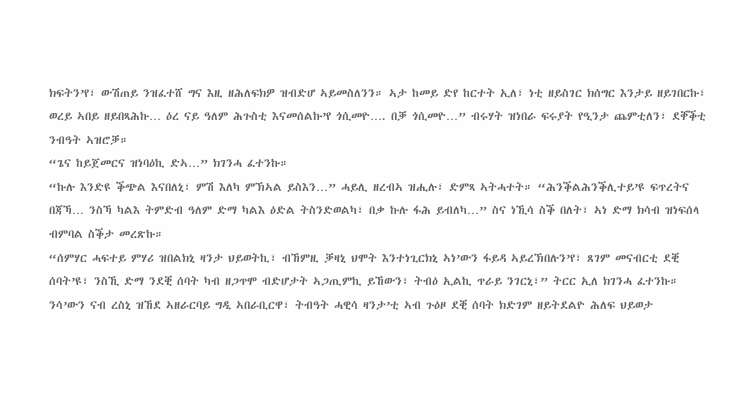ክፍትን’የ፣ ውሽጠይ ንዝፈተሸ ግና እዚ ዘሕለፍክዎ ዝብድሆ ኣይመስለንን። ኣታ ከመይ ድየ ከርተት ኢለ፣ ነቲ ዘይስገር ክሰግር እንታይ ዘይገበርኩ፣ ወረይ ኣበይ ዘይበጻሕኩ… ዕረ ናይ ዓለም ሕጉስቲ እናመሰልኩ’የ ጎሲመዮ…. በቓ ጎሲመዮ…” ብሩሃት ዝነበራ ፍሩያት የዒንታ ጨምቲለን፣ ደቐቕቲ ንብዓት ኣዝሮቓ።
“ጌና ከይጀመርና ዝነባዕኪ ድኣ…” ክገንሓ ፈተንኩ።
“ኩሉ እንድዩ ቕጭል እናበለኒ፣ ምሽ እለካ ምኽኣል ይስእን…” ሓይሊ ዘረብኣ ዝሒሉ፣ ድምጻ ኣትሓተት። “ሕንቕልሕንቕሊተይ’ዩ ፍጥረትና በጃኻ… ንስኻ ካልእ ትምድብ ዓለም ድማ ካልእ ዕድል ትስንድወልካ፣ በቃ ኩሉ ፋሕ ይብለካ…” ስና ነኺሳ ስቕ በለት፣ ኣነ ድማ ክሳብ ዝነፍሰላ ብምባል ስቕታ መረጽኩ።
“ሰምሃር ሓፍተይ ምሃሪ ዝበልክኒ ዛንታ ህይወትኪ፣ ብኸምዚ ቓዛኒ ህሞት እንተነጊርክኒ ኣነ’ውን ፋይዳ ኣይረኽበሉን’የ፣ ጸገም መናብርቲ ደቒ ሰባት’ዩ፣ ንስኺ ድማ ንደቒ ሰባት ካብ ዘጋጥሞ ብድሆታት ኣጋጢምኪ ይኸውን፣ ትብዕ ኢልኪ ጥራይ ንገርኒ፣” ትርር ኢለ ክገንሓ ፈተንኩ። ንሳ’ውን ናብ ረስኒ ዝኸደ ኣዘራርባይ ግዲ ኣበራቢርዋ፣ ትብዓት ሓዊሳ ዛንታ’ቲ ኣብ ጉዕዞ ደቒ ሰባት ክድገም ዘይትደልዮ ሕለፍ ህይወታ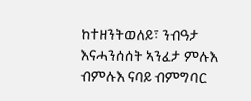ከተዘንትወለይ፣ ንብዓታ እናሓንሰሰት ኣንፈታ ምሉእ ብምሉእ ናባይ ብምግባር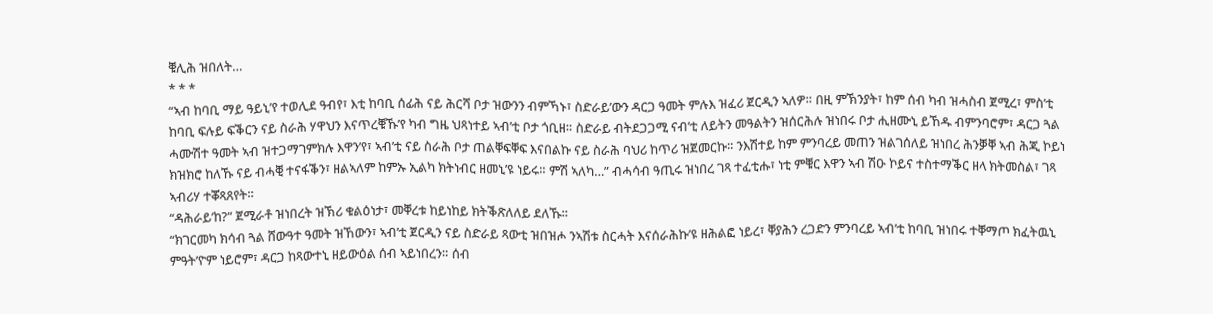ቑሊሕ ዝበለት…
* * *
“ኣብ ከባቢ ማይ ዓይኒ’የ ተወሊደ ዓብየ፣ እቲ ከባቢ ሰፊሕ ናይ ሕርሻ ቦታ ዝውንን ብምኻኑ፣ ስድራይ’ውን ዳርጋ ዓመት ምሉእ ዝፈሪ ጀርዲን ኣለዎ። በዚ ምኽንያት፣ ከም ሰብ ካብ ዝሓስብ ጀሚረ፣ ምስ’ቲ ከባቢ ፍሉይ ፍቕርን ናይ ስራሕ ሃዋህን እናጥረቑኹ’የ ካብ ግዜ ህጻነተይ ኣብ’ቲ ቦታ ጎቢዘ። ስድራይ ብትደጋጋሚ ናብ’ቲ ለይትን መዓልትን ዝሰርሕሉ ዝነበሩ ቦታ ሒዘሙኒ ይኸዱ ብምንባሮም፣ ዳርጋ ጓል ሓሙሽተ ዓመት ኣብ ዝተጋማገምክሉ እዋን’የ፣ ኣብ’ቲ ናይ ስራሕ ቦታ ጠልቐፍቐፍ እናበልኩ ናይ ስራሕ ባህሪ ከጥሪ ዝጀመርኩ። ንእሽተይ ከም ምንባረይ መጠን ዝልገሰለይ ዝነበረ ሕንቓቐ ኣብ ሕጂ ኮይነ ክዝክሮ ከለኹ ናይ ብሓቒ ተናፋቕን፣ ዘልኣለም ከምኡ ኢልካ ክትነብር ዘመኒ’ዩ ነይሩ። ምሽ ኣለካ…” ብሓሳብ ዓጢሩ ዝነበረ ገጻ ተፈቲሑ፣ ነቲ ምቑር እዋን ኣብ ሽዑ ኮይና ተስተማቕር ዘላ ክትመስል፣ ገጻ ኣብሪሃ ተቖጻጸየት።
“ዳሕራይ’ከ?” ጀሚራቶ ዝነበረት ዝኽሪ ቁልዕነታ፣ መቐረቱ ከይነከይ ክትቕጽለለይ ደለኹ።
“ክገርመካ ክሳብ ጓል ሸውዓተ ዓመት ዝኸውን፣ ኣብ’ቲ ጀርዲን ናይ ስድራይ ጻውቲ ዝበዝሖ ንኣሽቱ ስርሓት እናሰራሕኩ’ዩ ዘሕልፎ ነይረ፣ ቐያሕን ረጋድን ምንባረይ ኣብ’ቲ ከባቢ ዝነበሩ ተቐማጦ ክፈትዉኒ ምዓት’ዮም ነይሮም፣ ዳርጋ ከጻውተኒ ዘይውዕል ሰብ ኣይነበረን። ሰብ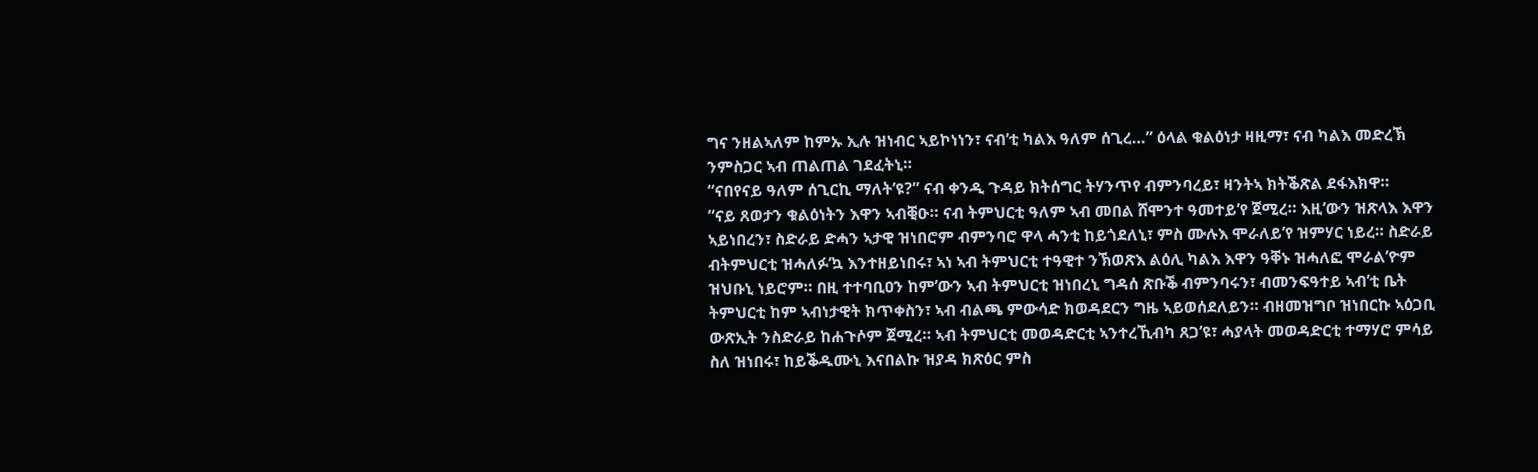ግና ንዘልኣለም ከምኡ ኢሉ ዝነብር ኣይኮነነን፣ ናብ’ቲ ካልእ ዓለም ሰጊረ…” ዕላል ቁልዕነታ ዛዚማ፣ ናብ ካልእ መድረኽ ንምስጋር ኣብ ጠልጠል ገደፈትኒ።
“ናበየናይ ዓለም ሰጊርኪ ማለት’ዩ?” ናብ ቀንዲ ጉዳይ ክትሰግር ትሃንጥየ ብምንባረይ፣ ዛንትኣ ክትቕጽል ደፋእክዋ።
“ናይ ጸወታን ቁልዕነትን እዋን ኣብቒዑ። ናብ ትምህርቲ ዓለም ኣብ መበል ሸሞንተ ዓመተይ’የ ጀሚረ። እዚ’ውን ዝጽላእ እዋን ኣይነበረን፣ ስድራይ ድሓን ኣታዊ ዝነበሮም ብምንባሮ ዋላ ሓንቲ ከይጎደለኒ፣ ምስ ሙሉእ ሞራለይ’የ ዝምሃር ነይረ። ስድራይ ብትምህርቲ ዝሓለፉ’ኳ እንተዘይነበሩ፣ ኣነ ኣብ ትምህርቲ ተዓዊተ ንኽወጽእ ልዕሊ ካልእ እዋን ዓቐኑ ዝሓለፎ ሞራል’ዮም ዝህቡኒ ነይሮም። በዚ ተተባቢዐን ከም’ውን ኣብ ትምህርቲ ዝነበረኒ ግዳሰ ጽቡቕ ብምንባሩን፣ ብመንፍዓተይ ኣብ’ቲ ቤት ትምህርቲ ከም ኣብነታዊት ክጥቀስን፣ ኣብ ብልጫ ምውሳድ ክወዳደርን ግዜ ኣይወሰደለይን። ብዘመዝግቦ ዝነበርኩ ኣዕጋቢ ውጽኢት ንስድራይ ከሐጉሶም ጀሚረ። ኣብ ትምህርቲ መወዳድርቲ ኣንተረኺብካ ጸጋ’ዩ፣ ሓያላት መወዳድርቲ ተማሃሮ ምሳይ ስለ ዝነበሩ፣ ከይቕዱሙኒ እናበልኩ ዝያዳ ክጽዕር ምስ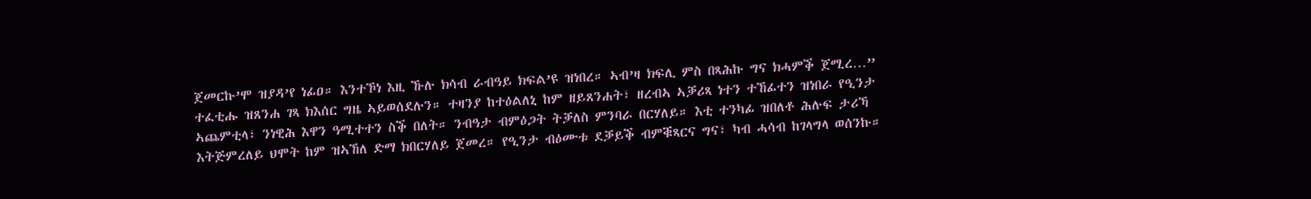ጀመርኩ’ሞ ዝያዳ’የ ነፊዐ። እንተኾነ እዚ ኹሉ ክሳብ ራብዓይ ክፍል’ዩ ዝነበረ። ኣብ’ዛ ክፍሊ ምስ በጻሕኩ ግና ክሓምቕ ጀሚረ…” ተፈቲሑ ዝጸንሐ ገጻ ክእሰር ግዜ ኣይወሰደሉን። ተዛንያ ከተዕልለኒ ከም ዘይጸንሐት፣ ዘረብኣ ኣቓሪጻ ነተን ተኸፊተን ዝነበራ የዒንታ ኣጨምቲላ፣ ንነዊሕ እዋን ዓሚተተን ስቕ በለት። ንብዓታ ብምዕጋት ትቓለስ ምንባራ በርሃለይ። እቲ ተንካፊ ዝበለቶ ሕሉፍ ታሪኻ እትጅምረለይ ህሞት ከም ዝኣኸለ ድማ ክበርሃለይ ጀመረ። የዒንታ ብዕሙቱ ደቓይቕ ብምቑጻርና ግና፣ ካብ ሓሳብ ከገላግላ ወሰንኩ።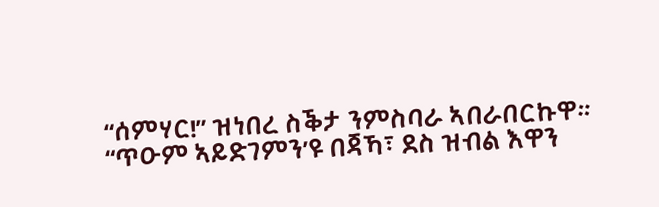“ሰምሃር!” ዝነበረ ስቕታ ንምስባራ ኣበራበርኩዋ።
“ጥዑም ኣይድገምን’ዩ በጃኻ፣ ደስ ዝብል እዋን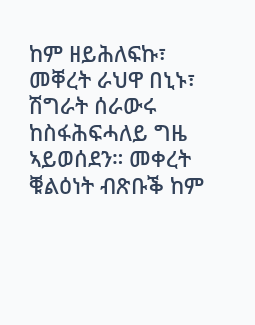ከም ዘይሕለፍኩ፣ መቐረት ራህዋ በኒኑ፣ ሽግራት ሰራውሩ ከስፋሕፍሓለይ ግዜ ኣይወሰደን። መቀረት ቑልዕነት ብጽቡቕ ከም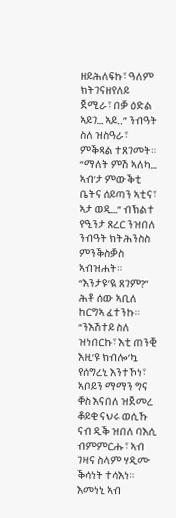ዘይሕለፍኩ፣ ዓለም ክትገናዘየለይ ጀሚራ፣ በቓ ዕድል ኣይገ… ኣይ..” ንብዓት ስለ ዝስዓራ፣ ምቕጻል ተጸገመት። “ማለት ምሽ ኣለካ… ኣብ’ታ ምውቕቲ ቤትና ሰይጣን ኣቲና፣ ኣታ ወዲ…” ብኽልተ የዒንታ ጸረር ንዝበለ ንብዓት ክትሕንስስ ምንቕስቓስ ኣብዝሐት።
“እንታዩ’ዪ ጸገም?” ሕቶ ሰው ኣቢለ ከርግኣ ፈተንኩ።
“ንእሽተይ ስለ ዝነበርኩ፣ እቲ ጠንቒ እዚ’ዩ ክብሎ’ኳ የሰግረኒ እንተኾነ፣ ኣቦይን ማማን ግና ቐስ እናበለ ዝጀመረ ቆይቂ ናህሩ ወሲኹ ናብ ዲቕ ዝበለ ባእሲ ብምምርሑ፣ ኣብ ገዛና ስላም ሃዲሙ ቕሳነት ተሳእነ። እመነኒ ኣብ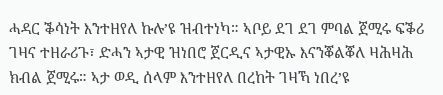ሓዳር ቕሳነት እንተዘየለ ኩሉ’ዩ ዝብተነካ። ኣቦይ ደገ ደገ ምባል ጀሚሩ ፍቕሪ ገዛና ተዘራሪጉ፣ ድሓን ኣታዊ ዝነበሮ ጀርዲና ኣታዊኡ እናንቖልቖለ ዛሕዛሕ ክብል ጀሚሩ። ኣታ ወዲ ሰላም እንተዘየለ በረከት ገዛኻ ነበረ’ዩ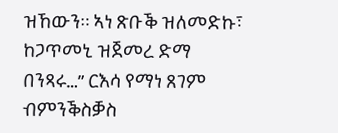ዝኸውን። ኣነ ጽቡቕ ዝለመድኩ፣ ከጋጥመኒ ዝጀመረ ድማ በንጻሩ…” ርእሳ የማነ ጸገም ብምንቕስቓስ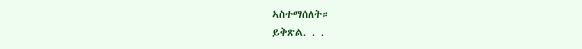ኣስተማሰለት።
ይቅጽል. . .